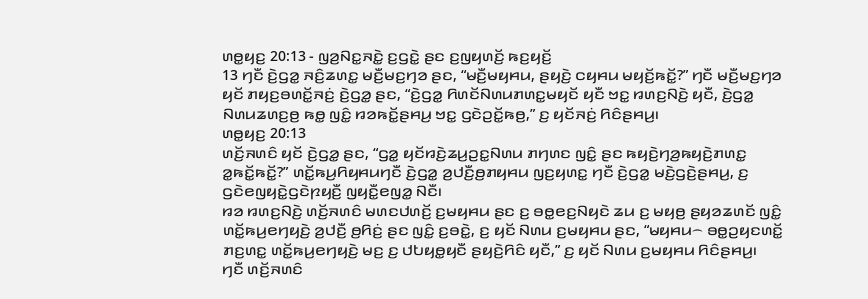ꤛꤥ꤭ꤟꤢ꤬ 20:13 - ꤜꤤ꤬ꤡꤢ꤭ꤏꤢꤧ꤭ ꤢ꤬ꤞꤢꤧ꤭ ꤔꤢ ꤢ꤬ꤜꤟꤛꤢꤩ꤬ ꤒꤢ꤬ꤟꤢꤩ꤬
13 ꤚꤢꤪ ꤢꤧ꤬ꤞꤤ꤭ ꤏꤢꤨ꤬ꤘꤛꤢ꤭ ꤗꤢꤪ꤬ꤗꤢ꤬ꤚꤤ ꤔꤢ, “ꤗꤢꤪ꤬ꤗꤟꤌꤣ, ꤔꤟꤢꤧ꤬ ꤍꤟꤌꤣ ꤗꤟꤢꤩ꤬ꤒꤢꤩ꤭?” ꤚꤢꤪ ꤗꤢꤪ꤬ꤗꤢ꤬ꤚꤤ ꤟꤢꤩ ꤊꤟꤢ꤬ꤋꤛꤢꤩ꤭ꤏꤢꤦ꤬ ꤢꤧ꤬ꤞꤤ꤭ ꤔꤢ, “ꤢꤧ꤬ꤞꤤ꤭ ꤖꤛꤢꤩꤡꤛꤣꤊꤛꤢ꤭ꤗꤟꤢꤩ ꤟꤢꤪ ꤠꤢ꤭ ꤙꤛꤢ꤬ꤡꤢꤧ꤬ ꤟꤢꤪ, ꤢꤧ꤬ꤞꤤ꤭ ꤡꤛꤣꤘꤛꤢ꤬ꤥ꤬ ꤒꤥ꤭ ꤜꤢꤨ꤭ ꤙꤤꤒꤢꤩ꤭ꤔꤌꤣ꤬ ꤠꤢ꤭ ꤞꤢꤧꤑꤢꤩ꤭ꤒꤥ꤬,” ꤢ꤬ ꤟꤢꤩꤏꤢꤦ꤬ ꤖꤢꤨꤔꤌꤣ꤬꤯
ꤛꤥ꤭ꤟꤢ꤬ 20:13
ꤛꤢꤩ꤬ꤏꤛꤢꤨ ꤟꤢꤩ ꤢꤧ꤬ꤞꤤ꤭ ꤔꤢ, “ꤞꤤ꤭ ꤟꤢꤩꤙꤢꤧ꤬ꤘꤣ꤬ꤑꤢ꤭ꤡꤛꤣ ꤊꤚꤛꤢ ꤜꤢꤨ꤭ ꤔꤢ ꤒꤟꤢꤧ꤬ꤚꤤ꤬ꤒꤟꤢꤧ꤬ꤊꤛꤢ꤭ ꤤ꤭ꤒꤢꤩ꤭ꤒꤢꤩ꤭?” ꤛꤢꤩ꤭ꤒꤣ꤬ꤖꤟꤌꤣꤚꤢꤪ ꤢꤧ꤬ꤞꤤ꤭ ꤤ꤬ꤓꤢꤪ꤬ꤥ꤬ꤊꤟꤌꤣ ꤜꤢ꤬ꤟꤛꤢ꤭ ꤚꤢꤪ ꤢꤧ꤬ꤞꤤ꤭ ꤗꤢꤧ꤬ꤞꤢꤧ꤬ꤔꤌꤣ꤬, ꤢ꤬ ꤞꤢꤧꤕꤜꤟꤢꤧ꤭ꤞꤢꤧꤐꤟꤢꤪ꤬ ꤜꤟꤢꤪ꤭ꤕꤜꤤ꤭ ꤡꤢꤪ꤯
ꤙꤤ ꤙꤛꤢ꤬ꤡꤢꤧ꤬ ꤛꤢꤩ꤬ꤏꤛꤢꤨ ꤗꤛꤢꤓꤛꤢꤩ꤬ ꤢ꤬ꤗꤟꤌꤣ ꤔꤢ ꤢ꤬ ꤋꤥ꤭ꤕꤢ꤬ꤡꤟꤢꤧ ꤘꤣ ꤢ꤬ ꤗꤟꤥ꤬ ꤔꤟꤤꤘꤛꤢꤩ ꤜꤢꤨ꤭ ꤛꤢꤩ꤭ꤒꤣ꤬ꤕꤚꤟꤢꤧ꤬ ꤤ꤬ꤓꤢꤪ꤬ ꤥ꤬ꤖꤢꤦ꤬ ꤔꤢ ꤜꤢꤨ꤭ ꤢ꤬ꤋꤢꤧ꤭, ꤢ꤬ ꤟꤢꤩ ꤡꤛꤣ ꤢ꤬ꤗꤟꤌꤣ ꤔꤢ, “ꤗꤟꤌꤣ꤮ ꤋꤥ꤭ꤑꤟꤢꤛꤢꤩ꤭ ꤊꤢ꤬ꤛꤢ꤭ ꤛꤢꤩ꤭ꤒꤣ꤬ꤕꤚꤟꤢꤧ꤬ ꤗꤢ꤬ ꤢ꤬ ꤓꤝꤟꤥ꤭ꤟꤢꤪ ꤔꤟꤢꤧ꤬ꤖꤢꤨ ꤟꤢꤪ,” ꤢ꤬ ꤟꤢꤩ ꤡꤛꤣ ꤢ꤬ꤗꤟꤌꤣ ꤖꤢꤨꤔꤌꤣ꤬꤯
ꤚꤢꤪ ꤛꤢꤩ꤬ꤏꤛꤢꤨ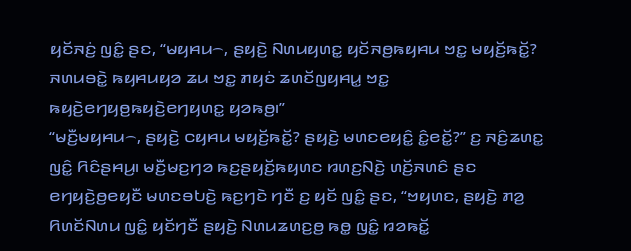ꤟꤢꤩꤏꤢꤦ꤬ ꤜꤢꤨ꤭ ꤔꤢ, “ꤗꤟꤌꤣ꤮, ꤔꤟꤢꤧ꤬ ꤡꤛꤣꤟꤛꤢ꤭ ꤟꤢꤩꤏꤥ꤬ꤒꤟꤌꤣ ꤠꤢ꤭ ꤗꤟꤢꤩ꤬ꤒꤢꤩ꤭? ꤏꤛꤣꤋꤢꤧ꤭ ꤒꤟꤌꤣꤟꤤ ꤘꤣ ꤠꤢ꤭ ꤊꤟꤢꤦ ꤘꤛꤢꤩꤜꤟꤌꤣ꤭ ꤠꤢ꤭ ꤒꤟꤢꤧ꤬ꤕꤚꤟꤥ꤬ꤒꤟꤢꤧ꤬ꤕꤚꤟꤛꤢ꤭ ꤟꤤꤒꤥ꤬꤯”
“ꤗꤢꤪ꤬ꤗꤟꤌꤣ꤮, ꤔꤟꤢꤧ꤬ ꤍꤟꤌꤣ ꤗꤟꤢꤩ꤬ꤒꤢꤩ꤭? ꤔꤟꤢꤧ꤬ ꤗꤛꤢꤕꤟꤢꤨ꤭ ꤢꤨ꤭ꤕꤢꤩ꤭?” ꤢ꤬ ꤏꤢꤨ꤬ꤘꤛꤢ꤭ ꤜꤢꤨ꤭ ꤖꤢꤨꤔꤌꤣ꤬꤯ ꤗꤢꤪ꤬ꤗꤢ꤬ꤚꤤ ꤒꤢ꤬ꤔꤟꤢꤩ꤬ꤒꤟꤛꤢ ꤙꤛꤢ꤬ꤡꤢꤧ꤬ ꤛꤢꤩ꤬ꤏꤛꤢꤨ ꤔꤢ ꤕꤚꤟꤢꤧ꤬ꤥ꤬ꤕꤟꤢꤪ ꤗꤛꤢꤋꤝꤢꤧ꤬ ꤒꤢ꤬ꤚꤢꤧ ꤚꤢꤪ ꤢ꤬ ꤟꤢꤩ ꤜꤢꤨ꤭ ꤔꤢ, “ꤠꤟꤛꤢ, ꤔꤟꤢꤧ꤬ ꤊꤤ꤬ ꤖꤛꤢꤩꤡꤛꤣ ꤜꤢꤨ꤭ ꤟꤢꤩꤚꤢꤪ ꤔꤟꤢꤧ꤬ ꤡꤛꤣꤘꤛꤢ꤬ꤥ꤬ ꤒꤥ꤭ ꤜꤢꤨ꤭ ꤙꤤꤒꤢꤩ꤭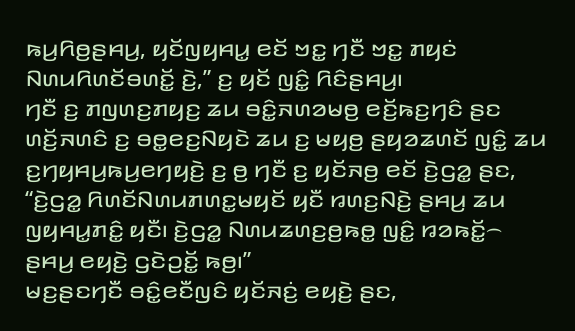ꤒꤣ꤬ꤖꤥ꤬ꤔꤌꤣ꤬, ꤟꤢꤩꤜꤟꤌꤣ꤭ ꤕꤢꤩ ꤠꤢ꤭ ꤚꤢꤪ ꤠꤢ꤭ ꤊꤟꤢꤦ ꤡꤛꤣꤖꤛꤢꤩꤋꤛꤢꤩ꤭ ꤢꤧ꤬,” ꤢ꤬ ꤟꤢꤩ ꤜꤢꤨ꤭ ꤖꤢꤨꤔꤌꤣ꤬꤯
ꤚꤢꤪ ꤢ꤬ ꤊꤜꤛꤢ꤬ꤊꤟꤢ꤬ ꤘꤣ ꤋꤢꤨ꤭ꤏꤛꤤꤗꤥ꤬ ꤕꤢꤩ꤬ꤒꤢ꤬ꤚꤢꤨ ꤔꤢ ꤛꤢꤩ꤬ꤏꤛꤢꤨ ꤢ꤬ ꤋꤥ꤭ꤕꤢ꤬ꤡꤟꤢꤧ ꤘꤣ ꤢ꤬ ꤗꤟꤥ꤬ ꤔꤟꤤꤘꤛꤢꤩ ꤜꤢꤨ꤭ ꤘꤣ ꤢ꤬ꤚꤟꤌꤣ꤬ꤒꤣ꤬ꤕꤚꤟꤢꤧ꤬ ꤢ꤬ ꤥ꤬ ꤚꤢꤪ ꤢ꤬ ꤟꤢꤩꤏꤥ꤬ ꤕꤢꤩ ꤢꤧ꤬ꤞꤤ꤭ ꤔꤢ, “ꤢꤧ꤬ꤞꤤ꤭ ꤖꤛꤢꤩꤡꤛꤣꤊꤛꤢ꤭ꤗꤟꤢꤩ ꤟꤢꤪ ꤙꤛꤢ꤬ꤡꤢꤧ꤬ ꤔꤌꤣ꤬ ꤘꤣ ꤜꤟꤌꤣ꤭ꤊꤢꤨ꤭ ꤟꤢꤪ꤯ ꤢꤧ꤬ꤞꤤ꤭ ꤡꤛꤣꤘꤛꤢ꤬ꤥ꤬ꤒꤥ꤭ ꤜꤢꤨ꤭ ꤙꤤꤒꤢꤩ꤭꤮ ꤔꤌꤣ꤬ ꤕꤟꤢꤧ꤬ ꤞꤢꤧꤑꤢꤩ꤭ ꤒꤥ꤬꤯”
ꤗꤢ꤬ꤔꤢꤚꤢꤪ ꤋꤢꤨ꤭ꤕꤢꤪꤜꤢꤨ ꤟꤢꤩꤏꤢꤦ꤬ ꤕꤟꤢꤧ꤬ ꤔꤢ,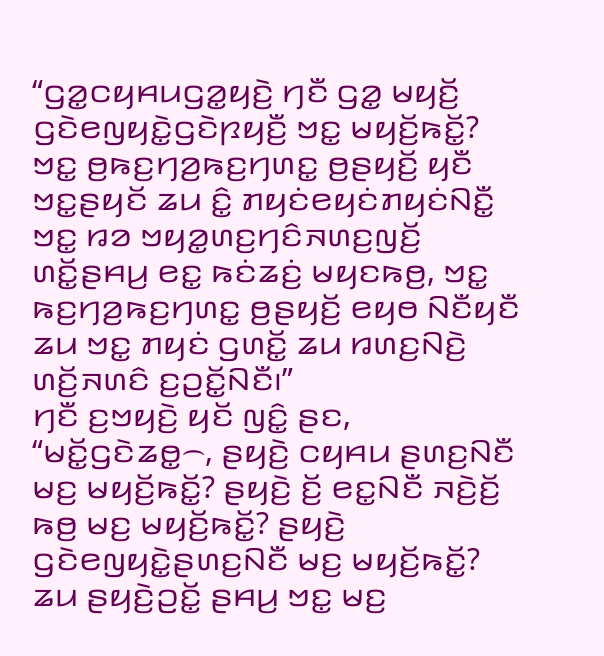“ꤞꤤ꤭ꤍꤟꤌꤣꤞꤤ꤭ꤟꤢꤧ꤬ ꤚꤢꤪ ꤞꤤ꤭ ꤗꤟꤢꤩ꤬ ꤞꤢꤧꤕꤜꤟꤢꤧ꤭ꤞꤢꤧꤐꤟꤢꤪ꤬ ꤠꤢ꤭ ꤗꤟꤢꤩ꤬ꤒꤢꤩ꤭? ꤠꤢ꤭ ꤥ꤬ꤒꤢ꤬ꤚꤤ꤬ꤒꤢ꤬ꤚꤛꤢ꤭ ꤥ꤬ꤔꤟꤢꤩ꤬ ꤟꤢꤪ ꤠꤢ꤭ꤔꤟꤢꤩ ꤘꤣ ꤢꤨ꤭ ꤊꤟꤢꤦꤕꤟꤢꤦꤊꤟꤢꤦꤡꤢꤪ꤭ ꤠꤢ꤭ ꤙꤤ ꤠꤟꤤ꤭ꤛꤢ꤬ꤚꤢꤨꤏꤛꤢ꤬ꤜꤢꤩ꤬ ꤛꤢꤩ꤭ꤔꤌꤣ꤬ ꤕꤢ꤭ ꤒꤢꤦꤘꤢꤦ꤬ ꤗꤟꤢꤒꤥ꤬, ꤠꤢ꤭ ꤒꤢ꤬ꤚꤤ꤬ꤒꤢ꤬ꤚꤛꤢ꤭ ꤥ꤬ꤔꤟꤢꤩ꤬ ꤕꤟꤥ ꤡꤢꤪꤟꤢꤪ ꤘꤣ ꤠꤢ꤭ ꤊꤟꤢꤦ ꤞꤛꤢꤩ꤭ ꤘꤣ ꤙꤛꤢ꤬ꤡꤢꤧ꤬ ꤛꤢꤩ꤬ꤏꤛꤢꤨ ꤢ꤬ꤑꤢꤩ꤭ꤡꤢꤪ꤯”
ꤚꤢꤪ ꤢ꤬ꤠꤟꤢꤧ꤬ ꤟꤢꤩ ꤜꤢꤨ꤭ ꤔꤢ, “ꤗꤢꤩ꤭ꤞꤢꤧꤘꤥ꤭꤮, ꤔꤟꤢꤧ꤬ ꤍꤟꤌꤣ ꤔꤛꤢ꤬ꤡꤢꤪ ꤗꤢ꤬ ꤗꤟꤢꤩ꤬ꤒꤢꤩ꤭? ꤔꤟꤢꤧ꤬ ꤢꤩ꤬ ꤕꤢ꤭ꤡꤢꤪ ꤏꤢꤧ꤬ꤢꤩ꤬ ꤒꤥ꤬ ꤗꤢ꤬ ꤗꤟꤢꤩ꤬ꤒꤢꤩ꤭? ꤔꤟꤢꤧ꤬ ꤞꤢꤧꤕꤜꤟꤢꤧ꤭ꤔꤛꤢ꤬ꤡꤢꤪ ꤗꤢ꤬ ꤗꤟꤢꤩ꤬ꤒꤢꤩ꤭? ꤘꤣ ꤔꤟꤢꤧ꤬ꤑꤢꤩ꤭ ꤔꤌꤣ꤬ ꤠꤢ꤭ ꤗꤢ꤬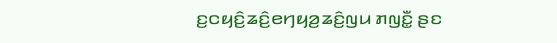ꤢ꤬ꤍꤟꤢꤨ꤬ꤘꤢꤨ꤬ꤕꤚꤟꤤ꤬ꤘꤢꤨ꤬ꤜꤣ ꤊꤜꤢꤪ꤭ ꤔꤢ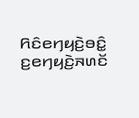ꤖꤢꤨꤕꤚꤟꤢꤧ꤬ꤋꤢꤨ꤭ ꤢ꤬ꤕꤚꤟꤢꤧ꤬ꤏꤛꤢꤩ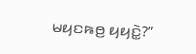ꤗꤟꤢꤒꤥ꤬ ꤟꤟꤢꤧ꤭?”